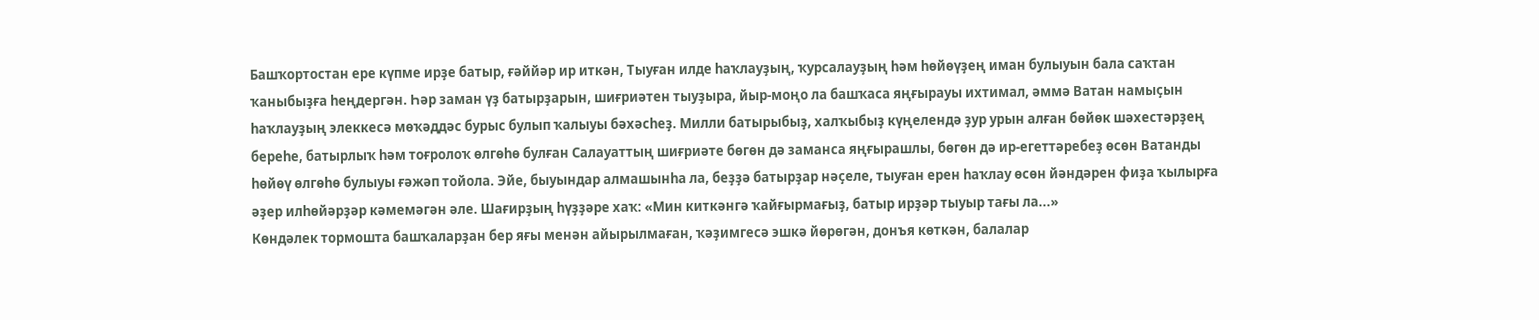Башҡортостан ере күпме ирҙе батыр, ғәййәр ир иткән, Тыуған илде һаҡлауҙың, ҡурсалауҙың һәм һөйөүҙең иман булыуын бала саҡтан ҡаныбыҙға һеңдергән. Һәр заман үҙ батырҙарын, шиғриәтен тыуҙыра, йыр-моңо ла башҡаса яңғырауы ихтимал, әммә Ватан намыҫын һаҡлауҙың элеккесә мөҡәддәс бурыс булып ҡалыуы бәхәсһеҙ. Милли батырыбыҙ, халҡыбыҙ күңелендә ҙур урын алған бөйөк шәхестәрҙең береһе, батырлыҡ һәм тоғролоҡ өлгөһө булған Салауаттың шиғриәте бөгөн дә заманса яңғырашлы, бөгөн дә ир-егеттәребеҙ өсөн Ватанды һөйөү өлгөһө булыуы ғәжәп тойола. Эйе, быуындар алмашынһа ла, беҙҙә батырҙар нәҫеле, тыуған ерен һаҡлау өсөн йәндәрен фиҙа ҡылырға әҙер илһөйәрҙәр кәмемәгән әле. Шағирҙың һүҙҙәре хаҡ: «Мин киткәнгә ҡайғырмағыҙ, батыр ирҙәр тыуыр тағы ла...»
Көндәлек тормошта башҡаларҙан бер яғы менән айырылмаған, ҡәҙимгесә эшкә йөрөгән, донъя көткән, балалар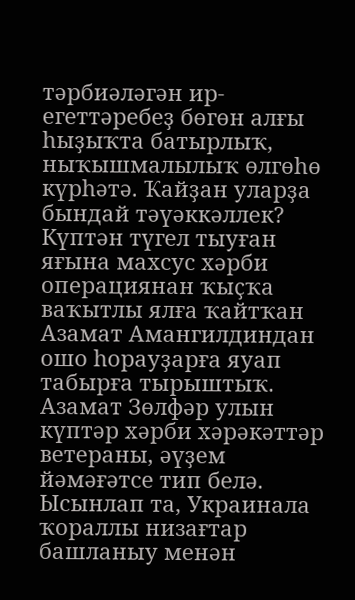тәрбиәләгән ир-егеттәребеҙ бөгөн алғы һыҙыҡта батырлыҡ, ныҡышмалылыҡ өлгөһө күрһәтә. Ҡайҙан уларҙа бындай тәүәккәллек? Күптән түгел тыуған яғына махсус хәрби операциянан ҡыҫҡа ваҡытлы ялға ҡайтҡан Азамат Амангилдиндан ошо һорауҙарға яуап табырға тырыштыҡ.
Азамат Зөлфәр улын күптәр хәрби хәрәкәттәр ветераны, әүҙем йәмәғәтсе тип белә. Ысынлап та, Украинала ҡораллы низағтар башланыу менән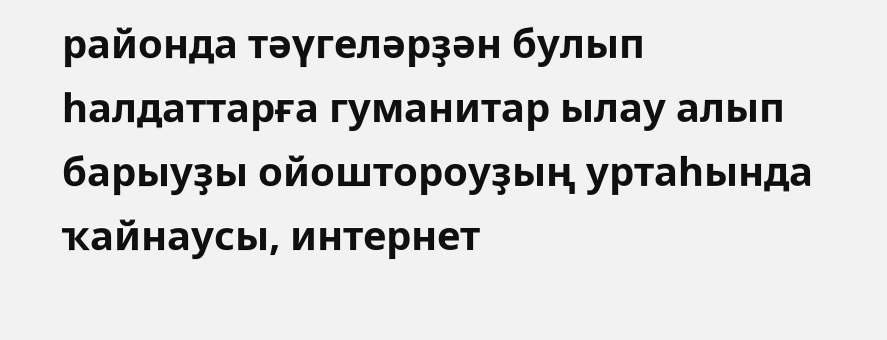районда тәүгеләрҙән булып һалдаттарға гуманитар ылау алып барыуҙы ойоштороуҙың уртаһында ҡайнаусы, интернет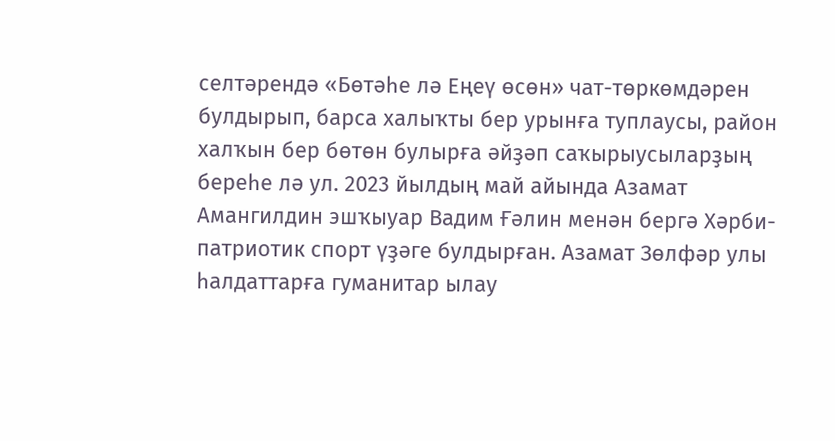селтәрендә «Бөтәһе лә Еңеү өсөн» чат-төркөмдәрен булдырып, барса халыҡты бер урынға туплаусы, район халҡын бер бөтөн булырға әйҙәп саҡырыусыларҙың береһе лә ул. 2023 йылдың май айында Азамат Амангилдин эшҡыуар Вадим Ғәлин менән бергә Хәрби-патриотик спорт үҙәге булдырған. Азамат Зөлфәр улы һалдаттарға гуманитар ылау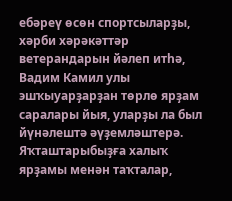ебәреү өсөн спортсыларҙы, хәрби хәрәкәттәр ветерандарын йәлеп итһә, Вадим Камил улы эшҡыуарҙарҙан төрлө ярҙам саралары йыя, уларҙы ла был йүнәлештә әүҙемләштерә. Яҡташтарыбыҙға халыҡ ярҙамы менән таҡталар,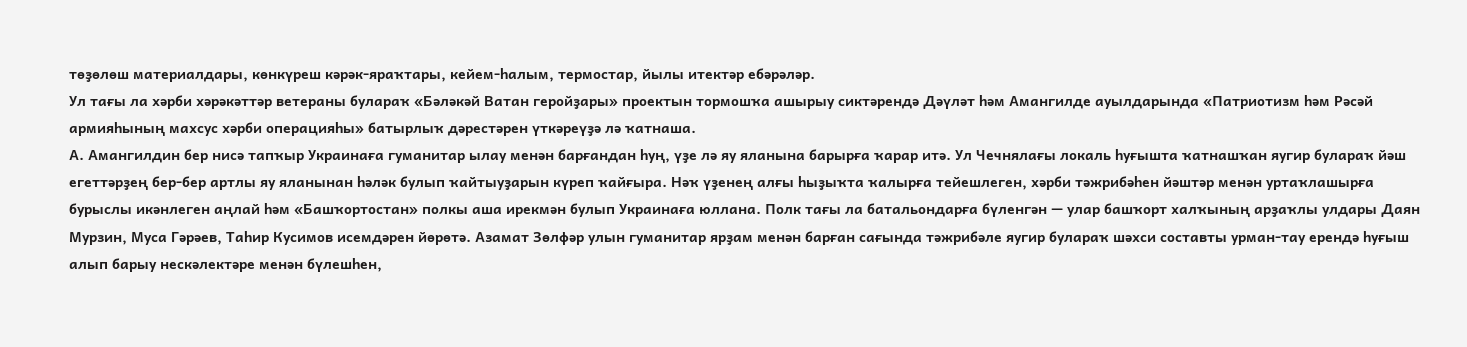төҙөлөш материалдары, көнкүреш кәрәк-яраҡтары, кейем-һалым, термостар, йылы итектәр ебәрәләр.
Ул тағы ла хәрби хәрәкәттәр ветераны булараҡ «Бәләкәй Ватан геройҙары» проектын тормошҡа ашырыу сиктәрендә Дәүләт һәм Амангилде ауылдарында «Патриотизм һәм Рәсәй армияһының махсус хәрби операцияһы» батырлыҡ дәрестәрен үткәреүҙә лә ҡатнаша.
А. Амангилдин бер нисә тапҡыр Украинаға гуманитар ылау менән барғандан һуң, үҙе лә яу яланына барырға ҡарар итә. Ул Чечнялағы локаль һуғышта ҡатнашҡан яугир булараҡ йәш егеттәрҙең бер-бер артлы яу яланынан һәләк булып ҡайтыуҙарын күреп ҡайғыра. Нәҡ үҙенең алғы һыҙыҡта ҡалырға тейешлеген, хәрби тәжрибәһен йәштәр менән уртаҡлашырға бурыслы икәнлеген аңлай һәм «Башҡортостан» полкы аша ирекмән булып Украинаға юллана. Полк тағы ла батальондарға бүленгән — улар башҡорт халҡының арҙаҡлы улдары Даян Мурзин, Муса Гәрәев, Таһир Кусимов исемдәрен йөрөтә. Азамат Зөлфәр улын гуманитар ярҙам менән барған сағында тәжрибәле яугир булараҡ шәхси составты урман-тау ерендә һуғыш алып барыу нескәлектәре менән бүлешһен,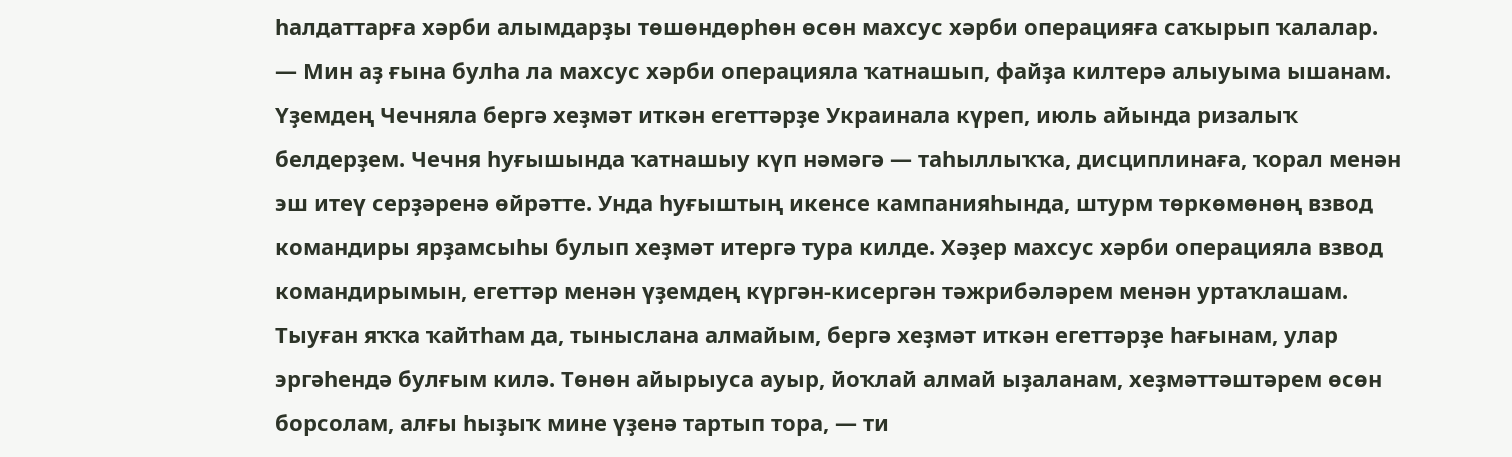һалдаттарға хәрби алымдарҙы төшөндөрһөн өсөн махсус хәрби операцияға саҡырып ҡалалар.
— Мин аҙ ғына булһа ла махсус хәрби операцияла ҡатнашып, файҙа килтерә алыуыма ышанам. Үҙемдең Чечняла бергә хеҙмәт иткән егеттәрҙе Украинала күреп, июль айында ризалыҡ белдерҙем. Чечня һуғышында ҡатнашыу күп нәмәгә — таһыллыҡҡа, дисциплинаға, ҡорал менән эш итеү серҙәренә өйрәтте. Унда һуғыштың икенсе кампанияһында, штурм төркөмөнөң взвод командиры ярҙамсыһы булып хеҙмәт итергә тура килде. Хәҙер махсус хәрби операцияла взвод командирымын, егеттәр менән үҙемдең күргән-кисергән тәжрибәләрем менән уртаҡлашам. Тыуған яҡҡа ҡайтһам да, тыныслана алмайым, бергә хеҙмәт иткән егеттәрҙе һағынам, улар эргәһендә булғым килә. Төнөн айырыуса ауыр, йоҡлай алмай ыҙаланам, хеҙмәттәштәрем өсөн борсолам, алғы һыҙыҡ мине үҙенә тартып тора, — ти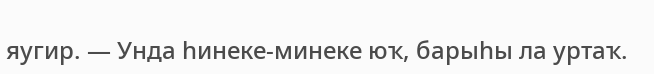яугир. — Унда һинеке-минеке юҡ, барыһы ла уртаҡ.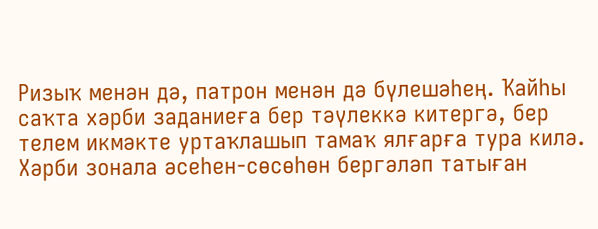Ризыҡ менән дә, патрон менән дә бүлешәһең. Ҡайһы саҡта хәрби заданиеға бер тәүлеккә китергә, бер телем икмәкте уртаҡлашып тамаҡ ялғарға тура килә. Хәрби зонала әсеһен-сөсөһөн бергәләп татыған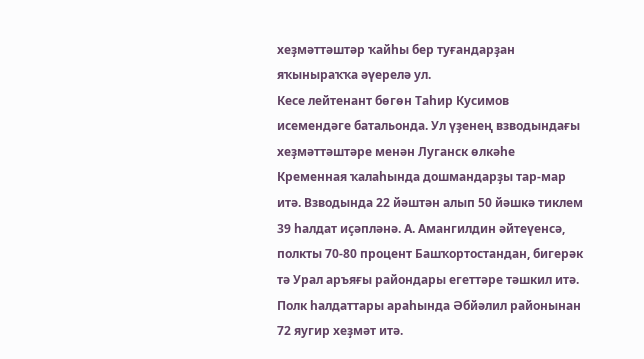хеҙмәттәштәр ҡайһы бер туғандарҙан яҡыныраҡҡа әүерелә ул.
Кесе лейтенант бөгөн Таһир Кусимов исемендәге батальонда. Ул үҙенең взводындағы хеҙмәттәштәре менән Луганск өлкәһе Кременная ҡалаһында дошмандарҙы тар-мар итә. Взводында 22 йәштән алып 50 йәшкә тиклем 39 һалдат иҫәпләнә. А. Амангилдин әйтеүенсә, полкты 70-80 процент Башҡортостандан, бигерәк тә Урал аръяғы райондары егеттәре тәшкил итә. Полк һалдаттары араһында Әбйәлил районынан 72 яугир хеҙмәт итә.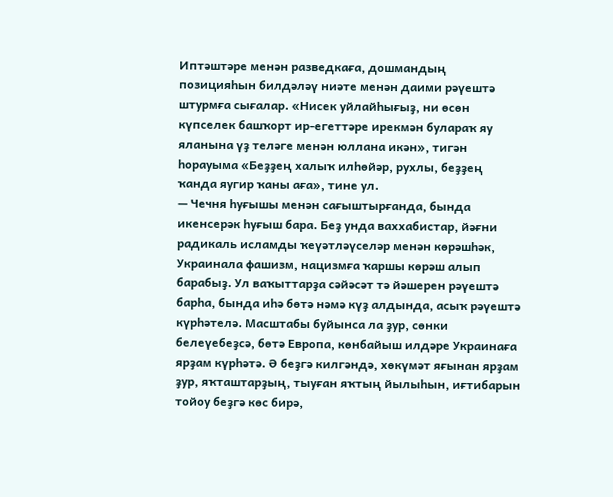Иптәштәре менән разведкаға, дошмандың позицияһын билдәләү ниәте менән даими рәүештә штурмға сығалар. «Нисек уйлайһығыҙ, ни өсөн күпселек башҡорт ир-егеттәре ирекмән булараҡ яу яланына үҙ теләге менән юллана икән», тигән һорауыма «Беҙҙең халыҡ илһөйәр, рухлы, беҙҙең ҡанда яугир ҡаны аға», тине ул.
— Чечня һуғышы менән сағыштырғанда, бында икенсерәк һуғыш бара. Беҙ унда ваххабистар, йәғни радикаль исламды ҡеүәтләүселәр менән көрәшһәк, Украинала фашизм, нацизмға ҡаршы көрәш алып барабыҙ. Ул ваҡыттарҙа сәйәсәт тә йәшерен рәүештә барһа, бында иһә бөтә нәмә күҙ алдында, асыҡ рәүештә күрһәтелә. Масштабы буйынса ла ҙур, сөнки белеүебеҙсә, бөтә Европа, көнбайыш илдәре Украинаға ярҙам күрһәтә. Ә беҙгә килгәндә, хөкүмәт яғынан ярҙам ҙур, яҡташтарҙың, тыуған яҡтың йылыһын, иғтибарын тойоу беҙгә көс бирә,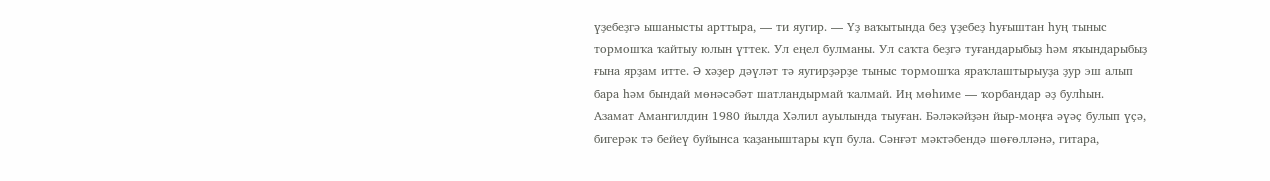үҙебеҙгә ышанысты арттыра, — ти яугир. — Үҙ ваҡытында беҙ үҙебеҙ һуғыштан һуң тыныс тормошҡа ҡайтыу юлын үттек. Ул еңел булманы. Ул саҡта беҙгә туғандарыбыҙ һәм яҡындарыбыҙ ғына ярҙам итте. Ә хәҙер дәүләт тә яугирҙәрҙе тыныс тормошҡа яраҡлаштырыуҙа ҙур эш алып бара һәм бындай мөнәсәбәт шатландырмай ҡалмай. Иң мөһиме — ҡорбандар әҙ булһын.
Азамат Амангилдин 1980 йылда Хәлил ауылында тыуған. Бәләкәйҙән йыр-моңға әүәҫ булып үҫә, бигерәк тә бейеү буйынса ҡаҙаныштары күп була. Сәнғәт мәктәбендә шөғөлләнә, гитара,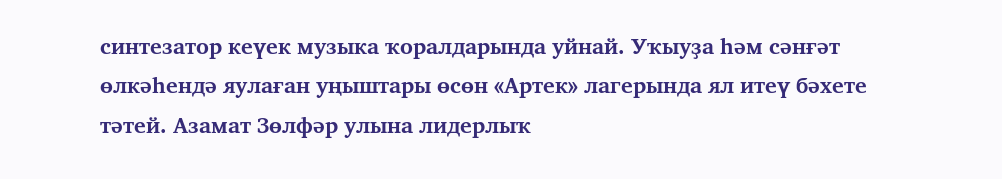синтезатор кеүек музыка ҡоралдарында уйнай. Уҡыуҙа һәм сәнғәт өлкәһендә яулаған уңыштары өсөн «Артек» лагерында ял итеү бәхете тәтей. Азамат Зөлфәр улына лидерлыҡ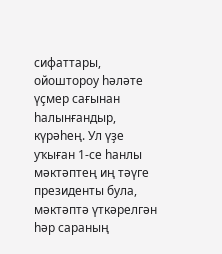сифаттары, ойоштороу һәләте үҫмер сағынан һалынғандыр, күрәһең. Ул үҙе уҡыған 1-се һанлы мәктәптең иң тәүге президенты була, мәктәптә үткәрелгән һәр сараның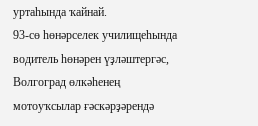уртаһында ҡайнай.
93-сө һөнәрселек училищеһында водитель һөнәрен үҙләштергәс, Волгоград өлкәһенең мотоуҡсылар ғәскәрҙәрендә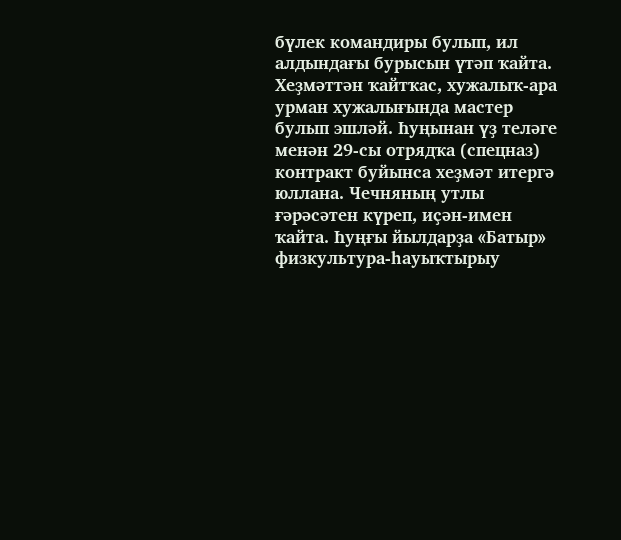бүлек командиры булып, ил алдындағы бурысын үтәп ҡайта. Хеҙмәттән ҡайтҡас, хужалыҡ-ара урман хужалығында мастер булып эшләй. Һуңынан үҙ теләге менән 29-сы отрядҡа (спецназ) контракт буйынса хеҙмәт итергә юллана. Чечняның утлы ғәрәсәтен күреп, иҫән-имен ҡайта. Һуңғы йылдарҙа «Батыр» физкультура-һауыҡтырыу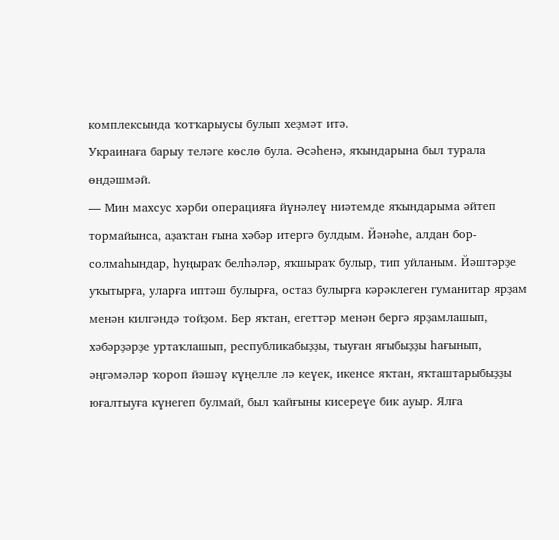комплексында ҡотҡарыусы булып хеҙмәт итә.
Украинаға барыу теләге көслө була. Әсәһенә, яҡындарына был турала өндәшмәй.
— Мин махсус хәрби операцияға йүнәлеү ниәтемде яҡындарыма әйтеп тормайынса, аҙаҡтан ғына хәбәр итергә булдым. Йәнәһе, алдан бор-солмаһындар, һуңыраҡ белһәләр, яҡшыраҡ булыр, тип уйланым. Йәштәрҙе уҡытырға, уларға иптәш булырға, остаз булырға кәрәклеген гуманитар ярҙам менән килгәндә тойҙом. Бер яҡтан, егеттәр менән бергә ярҙамлашып, хәбәрҙәрҙе уртаҡлашып, республикабыҙҙы, тыуған яғыбыҙҙы һағынып, әңгәмәләр ҡороп йәшәү күңелле лә кеүек, икенсе яҡтан, яҡташтарыбыҙҙы юғалтыуға күнегеп булмай, был ҡайғыны кисереүе бик ауыр. Ялға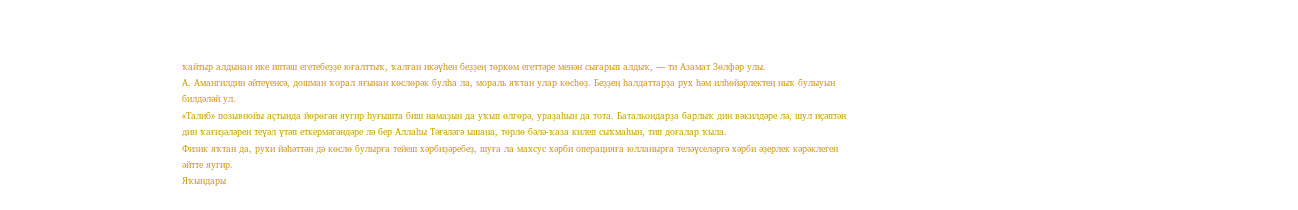ҡайтыр алдынан ике иптәш егетебеҙҙе юғалттыҡ, ҡалған икәүһен беҙҙең төркөм егеттәре менән сығарып алдыҡ, — ти Азамат Зөлфәр улы.
А. Амангилдин әйтеүенсә, дошман ҡорал яғынан көслөрәк булһа ла, мораль яҡтан улар көсһөҙ. Беҙҙең һалдаттарҙа рух һәм илһөйәрлектең ныҡ булыуын билдәләй ул.
«Талиб» позывнойы аҫтында йөрөгән яугир һуғышта биш намаҙын да уҡып өлгөрә, ураҙаһын да тота. Батальондарҙа барлыҡ дин вәкилдәре лә, шул иҫәптән дин ҡағиҙәләрен теүәл үтәп еткермәгәндәре лә бер Аллаһы Тәғәләгә ышана, төрлө бәлә-ҡаза килеп сыҡмаһын, тип доғалар ҡыла.
Физик яҡтан да, рухи йәһәттән дә көслө булырға тейеш хәрбиҙәребеҙ, шуға ла махсус хәрби операцияға юлланырға теләүселәргә хәрби әҙерлек кәрәклеген әйтте яугир.
Яҡындары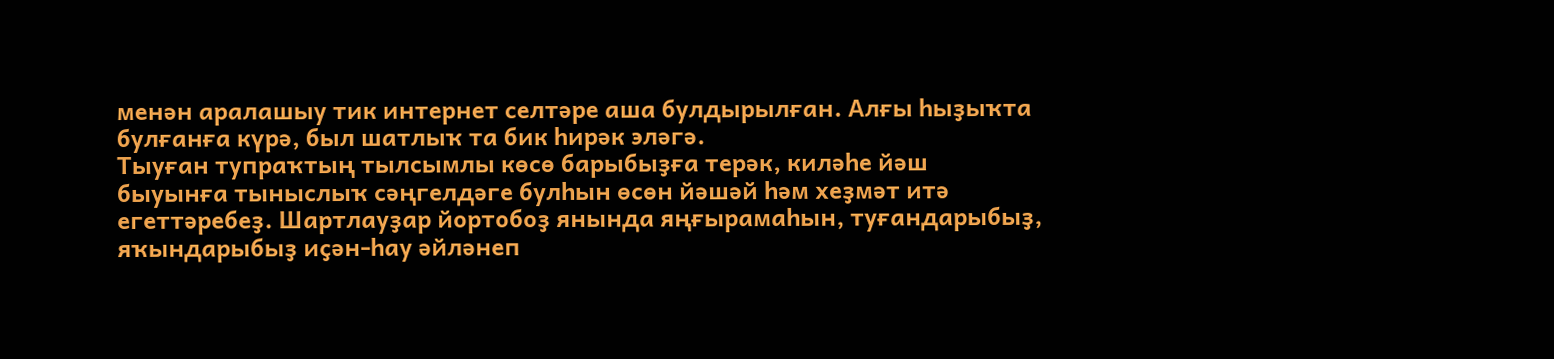менән аралашыу тик интернет селтәре аша булдырылған. Алғы һыҙыҡта булғанға күрә, был шатлыҡ та бик һирәк эләгә.
Тыуған тупраҡтың тылсымлы көсө барыбыҙға терәк, киләһе йәш быуынға тыныслыҡ сәңгелдәге булһын өсөн йәшәй һәм хеҙмәт итә егеттәребеҙ. Шартлауҙар йортобоҙ янында яңғырамаһын, туғандарыбыҙ, яҡындарыбыҙ иҫән-һау әйләнеп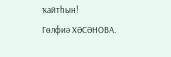ҡайтһын!
Гөлфиә ХӘСӘНОВА.